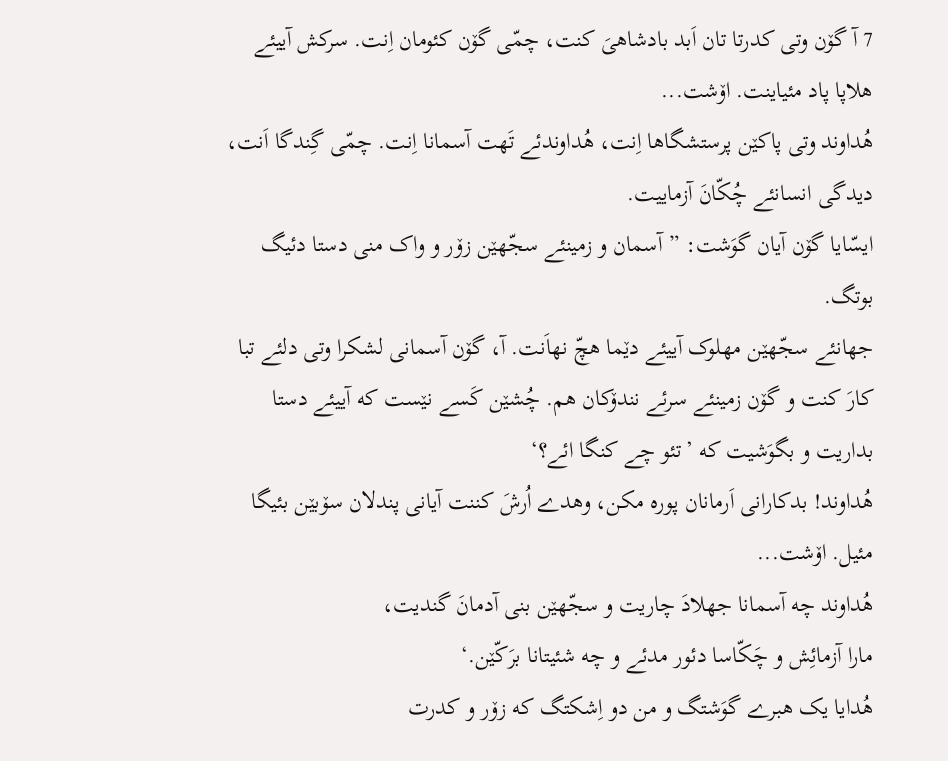7 آ گۆن وتی کدرتا تان اَبد بادشاهیَ کنت، چمّی گۆن کئومان اِنت. سرکش آییئے هلاپا پاد مئیاینت. اۆشت...
هُداوند وتی پاکێن پرستشگاها اِنت، هُداوندئے تَهت آسمانا اِنت. چمّی گِندگا اَنت، دیدگی انسانئے چُکّانَ آزماییت.
ایسّایا گۆن آیان گوَشت: ”آسمان و زمینئے سجّهێن زۆر و واک منی دستا دئیگ بوتگ.
جهانئے سجّهێن مهلوک آییئے دێما هچّ نهاَنت. آ، گۆن آسمانی لشکرا وتی دلئے تبا کارَ کنت و گۆن زمینئے سرئے نندۆکان هم. چُشێن کَسے نێست که آییئے دستا بداریت و بگوَشیت که ’تئو چے کنگا ائے؟‘
هُداوند! بدکارانی اَرمانان پوره مکن، وهدے اُرشَ کننت آیانی پندلان سۆبێن بئیگا مئیل. اۆشت...
هُداوند چه آسمانا جهلادَ چاریت و سجّهێن بنی آدمانَ گندیت،
مارا آزمائِش و چَکّاسا دئور مدئے و چه شئیتانا برَکّێن.‘
هُدایا یک هبرے گوَشتگ و من دو اِشکتگ که زۆر و کدرت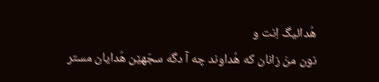هُدائیگ اِنت و
نون منَ زانان که هُداوند چه آ دگه سجّهێن هُدایان مستر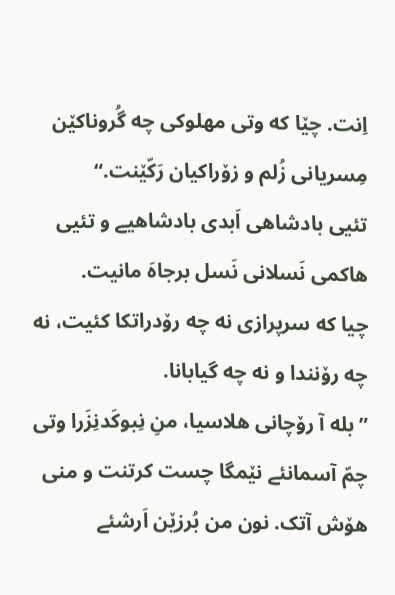اِنت. چێا که وتی مهلوکی چه گُروناکێن مِسریانی زُلم و زۆراکیان رَکّێنت.“
تئیی بادشاهی اَبدی بادشاهیے و تئیی هاکمی نَسلانی نَسل برجاهَ مانیت.
چیا که سرپرازی نه چه رۆدراتکا کئیت، نه چه رۆنندا و نه چه گیابانا.
”بله آ رۆچانی هلاسیا، منِ نِبوکَدنِزَرا وتی چمّ آسمانئے نێمگا چست کرتنت و منی هۆش آتک. نون من بُرزێن اَرشئے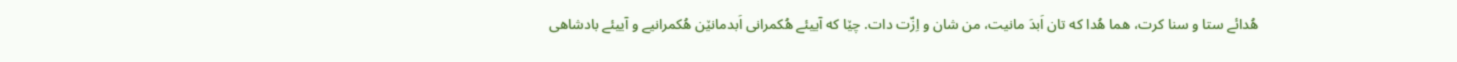هُدائے ستا و سنا کرت، هما هُدا که تان اَبدَ مانیت، من شان و اِزّت دات. چێا که آییئے هُکمرانی اَبدمانێن هُکمرانیے و آییئے بادشاهی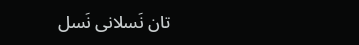تان نَسلانی نَسل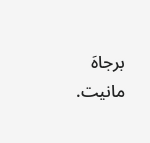برجاهَ مانیت.